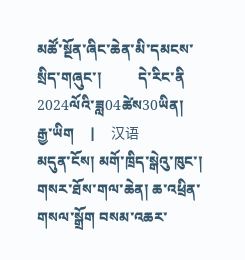མཚོ་སྔོན་ཞིང་ཆེན་མི་དམངས་སྲིད་གཞུང་།          དེ་རིང་ནི 2024ལོའི་ཟླ04ཚེས30ཡིན།
རྒྱ་ཡིག    |    汉语
མདུན་ངོས། མགོ་ཁྲིད་སྒེའུ་ཁུང་། གསར་ཐོས་གལ་ཆེན། ཆ་འཕྲིན་གསལ་སྒྲོག བསམ་འཆར་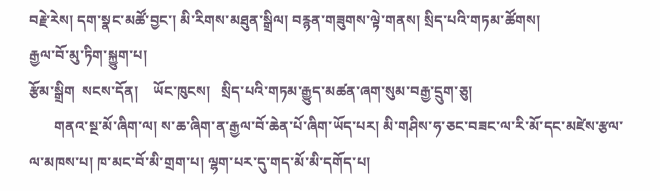བརྗེ་རེས། དག་སྣང་མཚོ་བྱང་། མི་རིགས་མཐུན་སྒྲིལ། བརྙན་གཟུགས་ལྟེ་གནས། སྲིད་པའི་གཏམ་ཚོགས།
རྒྱལ་བོ་མུ་ཏིག་སྐྱུག་པ།
རྩོམ་སྒྲིག  སངས་དོན།    ཡོང་ཁུངས།   སྲིད་པའི་གཏམ་རྒྱུད་མཚན་ཞག་སུམ་བརྒྱ་དྲུག་ཅུ།
       གནའ་སྔ་མོ་ཞིག་ལ། ས་ཆ་ཞིག་ན་རྒྱལ་བོ་ཆེན་པོ་ཞིག་ཡོད་པར། མི་གཤིས་ཧ་ཅང་བཟང་ལ་རི་མོ་དང་མཛེས་རྩལ་ལ་མཁས་པ། ཁ་མང་བོ་མི་གྲག་པ། ལྷག་པར་དུ་གད་མོ་མི་དགོད་པ།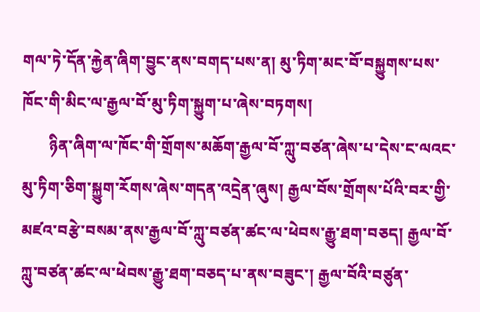གལ་ཏེ་དོན་རྐྱེན་ཞིག་བྱུང་ནས་བགད་པས་ན། མུ་ཏིག་མང་བོ་བསྐྱུགས་པས་ཁོང་གི་མིང་ལ་རྒྱལ་བོ་མུ་ཏིག་སྐྱུག་པ་ཞེས་བཏགས།
       ཉིན་ཞིག་ལ་ཁོང་གི་གྲོགས་མཆོག་རྒྱལ་བོ་ཀླུ་བཙན་ཞེས་པ་དེས་ང་ལའང་མུ་ཏིག་ཅིག་སྐྱུག་རོགས་ཞེས་གདན་འདྲེན་ཞུས། རྒྱལ་བོས་གྲོགས་པོའི་བར་གྱི་མཛའ་བརྩེ་བསམ་ནས་རྒྱལ་བོ་ཀླུ་བཙན་ཚང་ལ་ཕེབས་རྒྱུ་ཐག་བཅད། རྒྱལ་བོ་ཀླུ་བཙན་ཚང་ལ་ཕེབས་རྒྱུ་ཐག་བཅད་པ་ནས་བཟུང་། རྒྱལ་བོའི་བཙུན་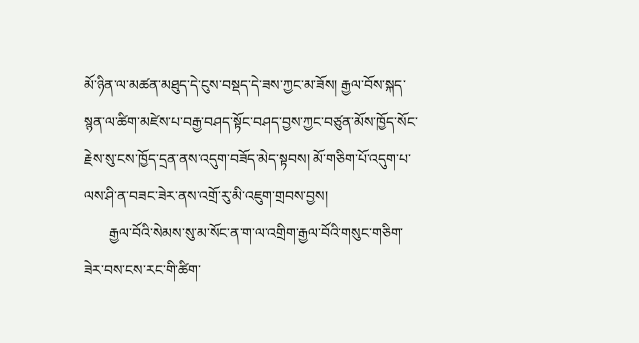མོ་ཉིན་ལ་མཚན་མཐུད་དེ་ངུས་བསྡད་དེ་ཟས་ཀྱང་མ་ཟོས། རྒྱལ་བོས་སྐད་སྙན་ལ་ཚིག་མཛེས་པ་བརྒྱ་བཤད་སྟོང་བཤད་བྱས་ཀྱང་བཙུན་མོས་ཁྱོད་སོང་རྗེས་སུ་ངས་ཁྱོད་དྲན་ནས་འདུག་བཟོད་མེད་སྟབས། མོ་གཅིག་པོ་འདུག་པ་ལས་ཤི་ན་བཟང་ཟེར་ནས་འགྲོ་རུ་མི་འཇུག་གྲབས་བྱས།
       རྒྱལ་བོའི་སེམས་སུ་མ་སོང་ན་ག་ལ་འགྲིག་རྒྱལ་བོའི་གསུང་གཅིག་ཟེར་བས་ངས་རང་གི་ཚིག་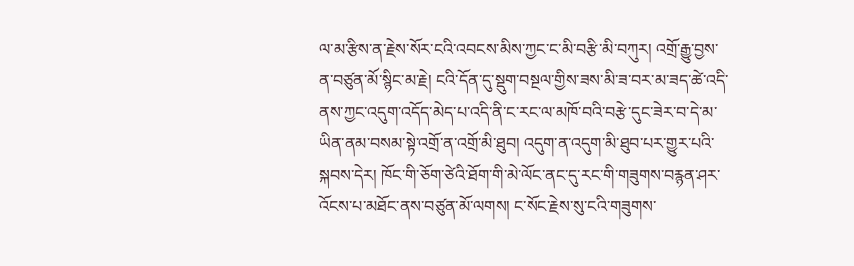ལ་མ་རྩིས་ན་རྗེས་སོར་ངའི་འབངས་མིས་ཀྱང་ང་མི་བརྩི་མི་བཀུར། འགྲོ་རྒྱུ་བྱས་ན་བཙུན་མོ་སྙིང་མ་རྗེ། ངའི་དོན་དུ་སྡུག་བསྔལ་གྱིས་ཟས་མི་ཟ་བར་མ་ཟད་ཚེ་འདི་ནས་ཀྱང་འདུག་འདོད་མེད་པ་འདི་ནི་ང་རང་ལ་མཁོ་བའི་བརྩེ་དུང་ཟེར་བ་དེ་མ་ཡིན་ནམ་བསམ་སྟེ་འགྲོ་ན་འགྲོ་མི་ཐུབ། འདུག་ན་འདུག་མི་ཐུབ་པར་གྱུར་པའི་སྐབས་དེར། ཁོང་གི་ཅོག་ཙེའི་ཐོག་གི་མེ་ལོང་ནང་དུ་རང་གི་གཟུགས་བརྙན་ཤར་འོངས་པ་མཐོང་ནས་བཙུན་མོ་ལགས། ང་སོང་རྗེས་སུ་ངའི་གཟུགས་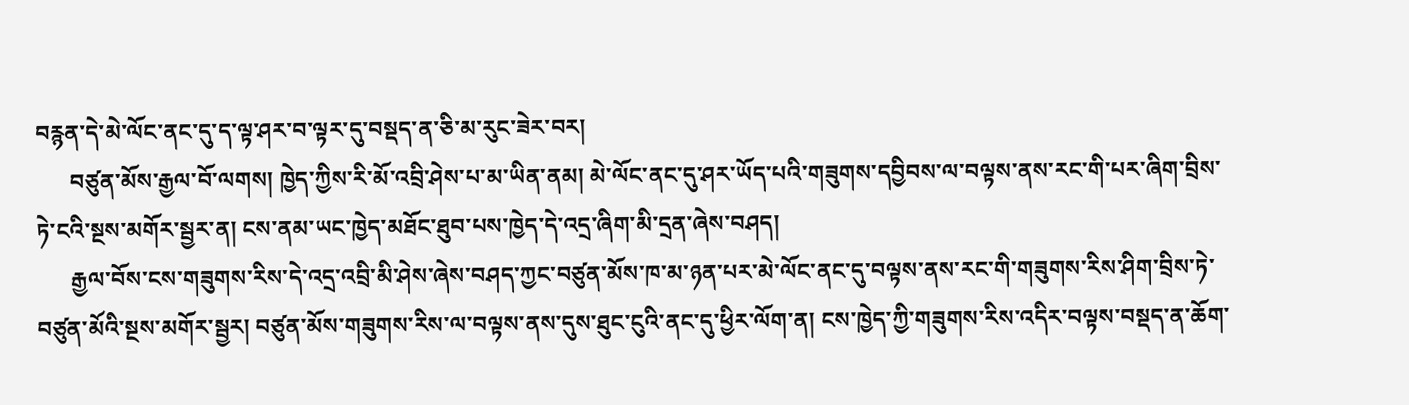བརྙན་དེ་མེ་ལོང་ནང་དུ་ད་ལྟ་ཤར་བ་ལྟར་དུ་བསྡད་ན་ཅི་མ་རུང་ཟེར་བར།
      བཙུན་མོས་རྒྱལ་བོ་ལགས། ཁྱེད་ཀྱིས་རི་མོ་འབྲི་ཤེས་པ་མ་ཡིན་ནམ། མེ་ལོང་ནང་དུ་ཤར་ཡོད་པའི་གཟུགས་དབྱིབས་ལ་བལྟས་ནས་རང་གི་པར་ཞིག་བྲིས་ཏེ་ངའི་སྔས་མགོར་སྦྱར་ན། ངས་ནམ་ཡང་ཁྱེད་མཐོང་ཐུབ་པས་ཁྱེད་དེ་འདྲ་ཞིག་མི་དྲན་ཞེས་བཤད།
      རྒྱལ་བོས་ངས་གཟུགས་རིས་དེ་འདྲ་འབྲི་མི་ཤེས་ཞེས་བཤད་ཀྱང་བཙུན་མོས་ཁ་མ་ཉན་པར་མེ་ལོང་ནང་དུ་བལྟས་ནས་རང་གི་གཟུགས་རིས་ཤིག་བྲིས་ཏེ་བཙུན་མོའི་སྔས་མགོར་སྦྱར། བཙུན་མོས་གཟུགས་རིས་ལ་བལྟས་ནས་དུས་ཐུང་ངུའི་ནང་དུ་ཕྱིར་ལོག་ན། ངས་ཁྱེད་ཀྱི་གཟུགས་རིས་འདིར་བལྟས་བསྡད་ན་ཆོག་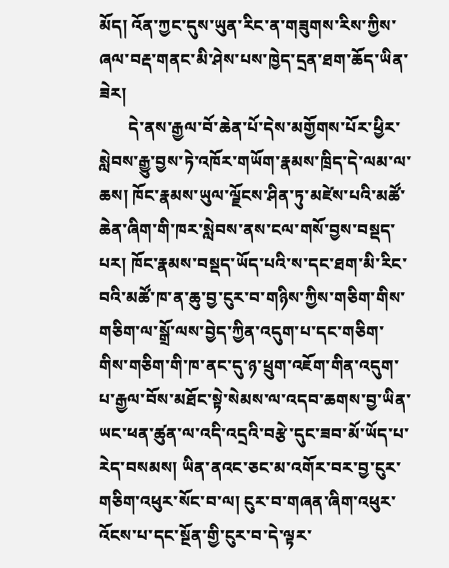མོད། འོན་ཀྱང་དུས་ཡུན་རིང་ན་གཟུགས་རིས་ཀྱིས་ཞལ་བརྡ་གནང་མི་ཤེས་པས་ཁྱེད་དྲན་ཐག་ཆོད་ཡིན་ཟེར།
       དེ་ནས་རྒྱལ་བོ་ཆེན་པོ་དེས་མགྱོགས་པོར་ཕྱིར་སླེབས་རྒྱུ་བྱས་ཏེ་འཁོར་གཡོག་རྣམས་ཁྲིད་དེ་ལམ་ལ་ཆས། ཁོང་རྣམས་ཡུལ་ལྗོངས་ཤིན་ཏུ་མཛེས་པའི་མཚོ་ཆེན་ཞིག་གི་ཁར་སླེབས་ནས་ངལ་གསོ་བྱས་བསྡད་པར། ཁོང་རྣམས་བསྡད་ཡོད་པའི་ས་དང་ཐག་མི་རིང་བའི་མཚོ་ཁ་ན་ཆུ་བྱ་ངུར་བ་གཉིས་ཀྱིས་གཅིག་གིས་གཅིག་ལ་སྒྲོ་ལས་བྱེད་ཀྱིན་འདུག་པ་དང་གཅིག་གིས་གཅིག་གི་ཁ་ནང་དུ་ཉ་ཕྲུག་འཇོག་གིན་འདུག་པ་རྒྱལ་བོས་མཐོང་སྟེ་སེམས་ལ་འདབ་ཆགས་བྱ་ཡིན་ཡང་ཕན་ཚུན་ལ་འདི་འདྲའི་བརྩེ་དུང་ཟབ་མོ་ཡོད་པ་རེད་བསམས། ཡིན་ནའང་ཅང་མ་འགོར་བར་བྱ་ངུར་གཅིག་འཕུར་སོང་བ་ལ། ངུར་བ་གཞན་ཞིག་འཕུར་འོངས་པ་དང་སྔོན་གྱི་ངུར་བ་དེ་ལྟར་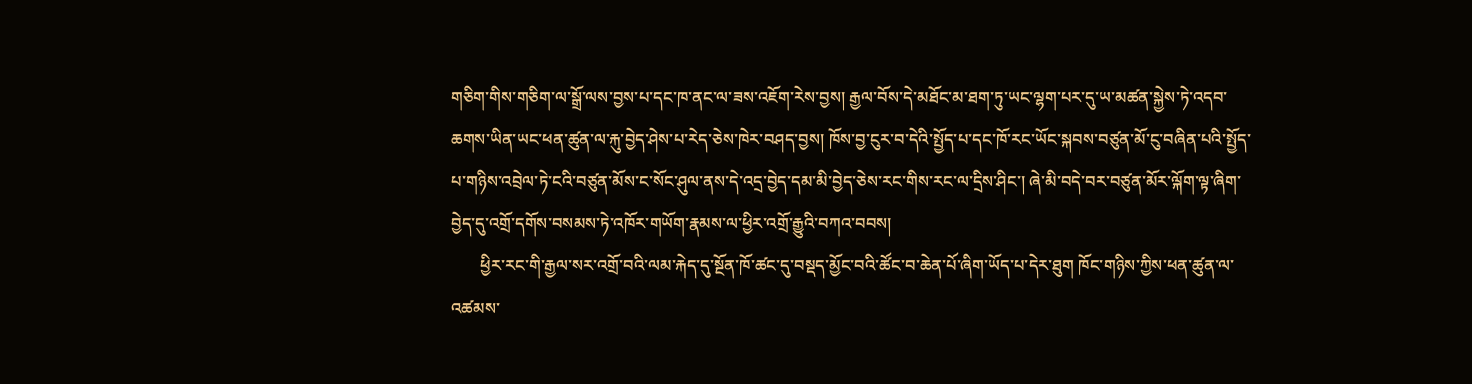གཅིག་གིས་གཅིག་ལ་སྒྲོ་ལས་བྱས་པ་དང་ཁ་ནང་ལ་ཟས་འཇོག་རེས་བྱས། རྒྱལ་བོས་དེ་མཐོང་མ་ཐག་ཏུ་ཡང་ལྷག་པར་དུ་ཡ་མཚན་སྐྱེས་ཏེ་འདབ་ཆགས་ཡིན་ཡང་ཕན་ཚུན་ལ་རྐུ་བྱེད་ཤེས་པ་རེད་ཅེས་ཁེར་བཤད་བྱས། ཁོས་བྱ་ངུར་བ་དེའི་སྤྱོད་པ་དང་ཁོ་རང་ཡོང་སྐབས་བཙུན་མོ་ངུ་བཞིན་པའི་སྤྱོད་པ་གཉིས་འབྲེལ་ཏེ་ངའི་བཙུན་མོས་ང་སོང་ཤུལ་ནས་དེ་འདྲ་བྱེད་དམ་མི་བྱེད་ཅེས་རང་གིས་རང་ལ་དྲིས་ཤིང་། ཞེ་མི་བདེ་བར་བཙུན་མོར་ལྐོག་ལྟ་ཞིག་བྱེད་དུ་འགྲོ་དགོས་བསམས་ཏེ་འཁོར་གཡོག་རྣམས་ལ་ཕྱིར་འགྲོ་རྒྱུའི་བཀའ་བབས།
       ཕྱིར་རང་གི་རྒྱལ་སར་འགྲོ་བའི་ལམ་རྐེད་དུ་སྔོན་ཁོ་ཚང་དུ་བསྡད་མྱོང་བའི་ཚོང་བ་ཆེན་པོ་ཞིག་ཡོད་པ་དེར་ཐུག ཁོང་གཉིས་ཀྱིས་ཕན་ཚུན་ལ་འཚམས་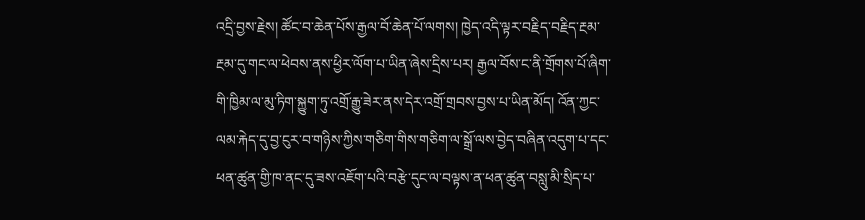འདྲི་བྱས་རྗེས། ཚོང་བ་ཆེན་པོས་རྒྱལ་བོ་ཆེན་པོ་ལགས། ཁྱེད་འདི་ལྟར་བརྗིད་བརྗིད་རྔམ་རྔམ་དུ་གང་ལ་ཕེབས་ནས་ཕྱིར་ལོག་པ་ཡིན་ཞེས་དྲིས་པར། རྒྱལ་བོས་ང་ནི་གྲོགས་པོ་ཞིག་གི་ཁྱིམ་ལ་མུ་ཏིག་སྐྱུག་ཏུ་འགྲོ་རྒྱུ་ཟེར་ནས་དེར་འགྲོ་གྲབས་བྱས་པ་ཡིན་མོད། འོན་ཀྱང་ལམ་རྐེད་དུ་བྱ་ངུར་བ་གཉིས་ཀྱིས་གཅིག་གིས་གཅིག་ལ་སྒྲོ་ལས་བྱེད་བཞིན་འདུག་པ་དང་ཕན་ཚུན་གྱི་ཁ་ནང་དུ་ཟས་འཇོག་པའི་བརྩེ་དུང་ལ་བལྟས་ན་ཕན་ཚུན་བསླུ་མི་སྲིད་པ་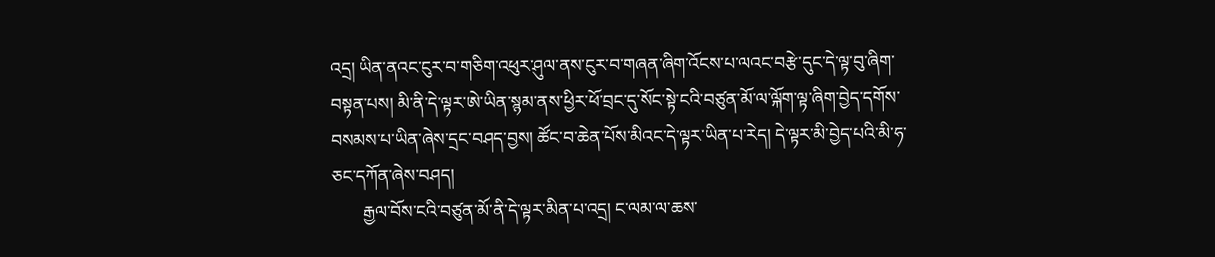འདྲ། ཡིན་ནའང་ངུར་བ་གཅིག་འཕུར་ཤུལ་ནས་ངུར་བ་གཞན་ཞིག་འོངས་པ་ལའང་བརྩེ་དུང་དེ་ལྟ་བུ་ཞིག་བསྟན་པས། མི་ནི་དེ་ལྟར་ཨེ་ཡིན་སྙམ་ནས་ཕྱིར་ཕོ་བྲང་དུ་སོང་སྟེ་ངའི་བཙུན་མོ་ལ་ལྐོག་ལྟ་ཞིག་བྱེད་དགོས་བསམས་པ་ཡིན་ཞེས་དྲང་བཤད་བྱས། ཚོང་བ་ཆེན་པོས་མིའང་དེ་ལྟར་ཡིན་པ་རེད། དེ་ལྟར་མི་བྱེད་པའི་མི་ཧ་ཅང་དཀོན་ཞེས་བཤད།
       རྒྱལ་བོས་ངའི་བཙུན་མོ་ནི་དེ་ལྟར་མིན་པ་འདྲ། ང་ལམ་ལ་ཆས་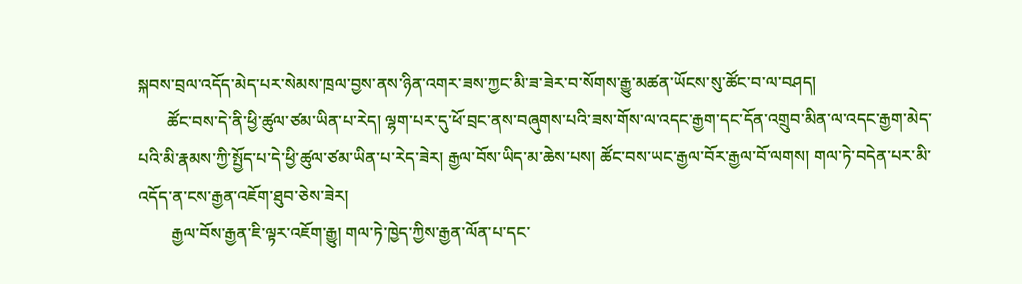སྐབས་བྲལ་འདོད་མེད་པར་སེམས་ཁྲལ་བྱས་ནས་ཉིན་འགར་ཟས་ཀྱང་མི་ཟ་ཟེར་བ་སོགས་རྒྱུ་མཚན་ཡོངས་སུ་ཚོང་བ་ལ་བཤད།
       ཚོང་བས་དེ་ནི་ཕྱི་ཚུལ་ཙམ་ཡིན་པ་རེད། ལྷག་པར་དུ་ཕོ་བྲང་ནས་བཞུགས་པའི་ཟས་གོས་ལ་འདང་རྒྱག་དང་དོན་འགྲུབ་མིན་ལ་འདང་རྒྱག་མེད་པའི་མི་རྣམས་ཀྱི་སྤྱོད་པ་དེ་ཕྱི་ཚུལ་ཙམ་ཡིན་པ་རེད་ཟེར། རྒྱལ་བོས་ཡིད་མ་ཆེས་པས། ཚོང་བས་ཡང་རྒྱལ་བོར་རྒྱལ་བོ་ལགས། གལ་ཏེ་བདེན་པར་མི་འདོད་ན་ངས་རྒྱན་འཇོག་ཐུབ་ཅེས་ཟེར།
        རྒྱལ་བོས་རྒྱན་ཇི་ལྟར་འཇོག་རྒྱུ། གལ་ཏེ་ཁྱེད་ཀྱིས་རྒྱན་ལོན་པ་དང་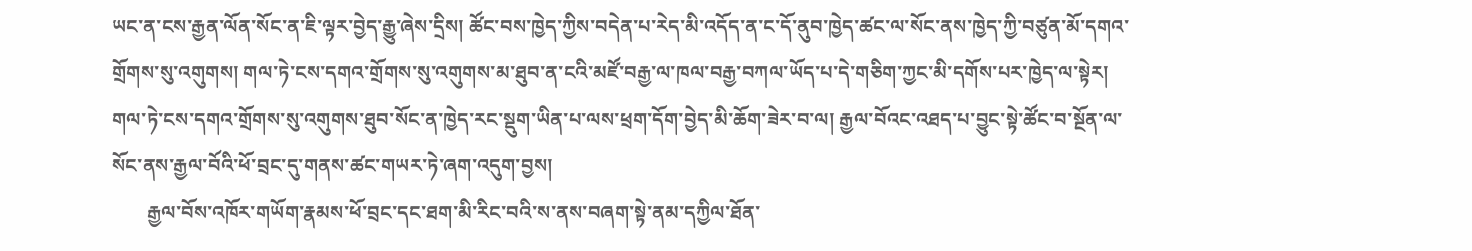ཡང་ན་ངས་རྒྱན་ལོན་སོང་ན་ཇི་ལྟར་བྱེད་རྒྱུ་ཞེས་དྲིས། ཚོང་བས་ཁྱེད་ཀྱིས་བདེན་པ་རེད་མི་འདོད་ན་ང་དོ་ནུབ་ཁྱེད་ཚང་ལ་སོང་ནས་ཁྱེད་ཀྱི་བཙུན་མོ་དགའ་གྲོགས་སུ་འགུགས། གལ་ཏེ་ངས་དགའ་གྲོགས་སུ་འགུགས་མ་ཐུབ་ན་ངའི་མཛོ་བརྒྱ་ལ་ཁལ་བརྒྱ་བཀལ་ཡོད་པ་དེ་གཅིག་ཀྱང་མི་དགོས་པར་ཁྱེད་ལ་སྟེར། གལ་ཏེ་ངས་དགའ་གྲོགས་སུ་འགུགས་ཐུབ་སོང་ན་ཁྱེད་རང་སྡུག་ཡིན་པ་ལས་ཕྲག་དོག་བྱེད་མི་ཆོག་ཟེར་བ་ལ། རྒྱལ་བོའང་འཐད་པ་བྱུང་སྟེ་ཚོང་བ་སྔོན་ལ་སོང་ནས་རྒྱལ་བོའི་ཕོ་བྲང་དུ་གནས་ཚང་གཡར་ཏེ་ཞག་འདུག་བྱས།
       རྒྱལ་བོས་འཁོར་གཡོག་རྣམས་ཕོ་བྲང་དང་ཐག་མི་རིང་བའི་ས་ནས་བཞག་སྟེ་ནམ་དཀྱིལ་ཐོན་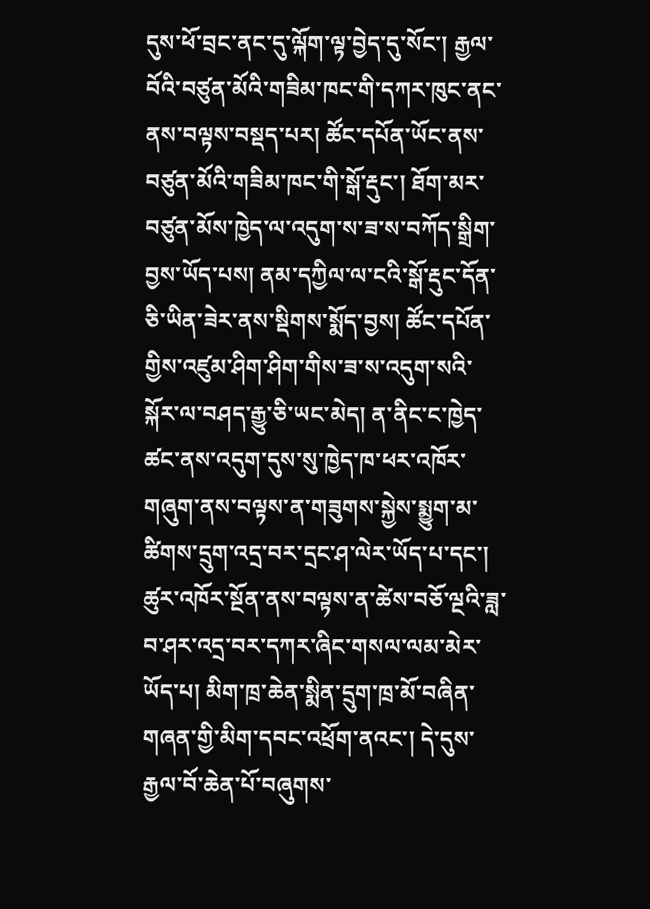དུས་ཕོ་བྲང་ནང་དུ་ལྐོག་ལྟ་བྱེད་དུ་སོང་། རྒྱལ་བོའི་བཙུན་མོའི་གཟིམ་ཁང་གི་དཀར་ཁུང་ནང་ནས་བལྟས་བསྡད་པར། ཚོང་དཔོན་ཡོང་ནས་བཙུན་མོའི་གཟིམ་ཁང་གི་སྒོ་རྡུང་། ཐོག་མར་བཙུན་མོས་ཁྱེད་ལ་འདུག་ས་ཟ་ས་བཀོད་སྒྲིག་བྱས་ཡོད་པས། ནམ་དཀྱིལ་ལ་ངའི་སྒོ་རྡུང་དོན་ཅི་ཡིན་ཟེར་ནས་སྡིགས་སྨོད་བྱས། ཚོང་དཔོན་གྱིས་འཛུམ་ཤིག་ཤིག་གིས་ཟ་ས་འདུག་སའི་སྐོར་ལ་བཤད་རྒྱུ་ཅི་ཡང་མེད། ན་ནིང་ང་ཁྱེད་ཚང་ནས་འདུག་དུས་སུ་ཁྱེད་ཁ་ཕར་འཁོར་གཞུག་ནས་བལྟས་ན་གཟུགས་སྐྱེས་སྨྱུག་མ་ཚིགས་དྲུག་འདྲ་བར་དྲང་ཤ་ལེར་ཡོད་པ་དང་། ཚུར་འཁོར་སྔོན་ནས་བལྟས་ན་ཚེས་བཅོ་ལྔའི་ཟླ་བ་ཤར་འདྲ་བར་དཀར་ཞིང་གསལ་ལམ་མེར་ཡོད་པ། མིག་ཁྲ་ཆེན་སྨིན་དྲུག་ཁྲ་མོ་བཞིན་གཞན་གྱི་མིག་དབང་འཕྲོག་ནའང་། དེ་དུས་རྒྱལ་བོ་ཆེན་པོ་བཞུགས་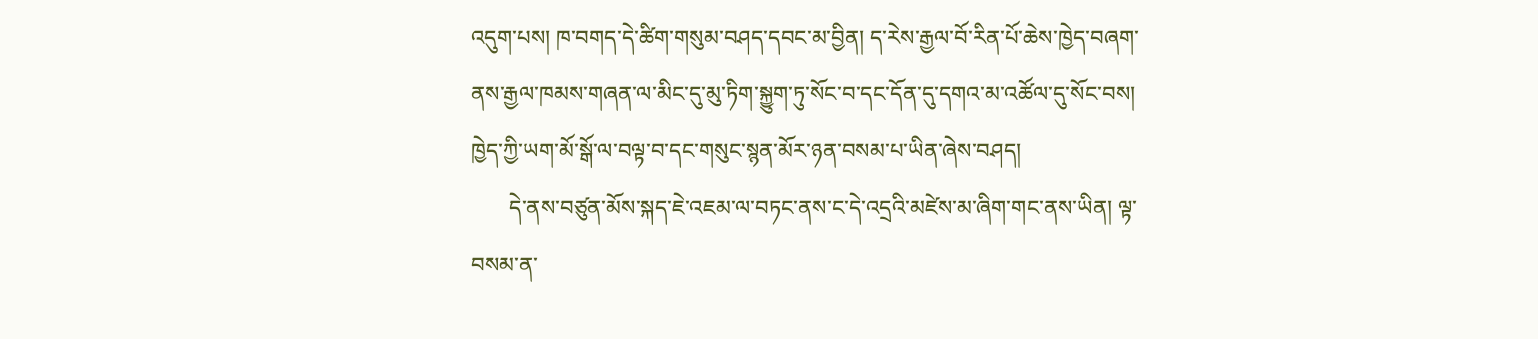འདུག་པས། ཁ་བགད་དེ་ཚིག་གསུམ་བཤད་དབང་མ་བྱིན། ད་རེས་རྒྱལ་བོ་རིན་པོ་ཆེས་ཁྱེད་བཞག་ནས་རྒྱལ་ཁམས་གཞན་ལ་མིང་དུ་མུ་ཏིག་སྐྱུག་ཏུ་སོང་བ་དང་དོན་དུ་དགའ་མ་འཚོལ་དུ་སོང་བས། ཁྱེད་ཀྱི་ཡག་མོ་སྒོ་ལ་བལྟ་བ་དང་གསུང་སྙན་མོར་ཉན་བསམ་པ་ཡིན་ཞེས་བཤད།
       དེ་ནས་བཙུན་མོས་སྐད་ཇེ་འཇམ་ལ་བཏང་ནས་ང་དེ་འདྲའི་མཛེས་མ་ཞིག་གང་ནས་ཡིན། ལྟ་བསམ་ན་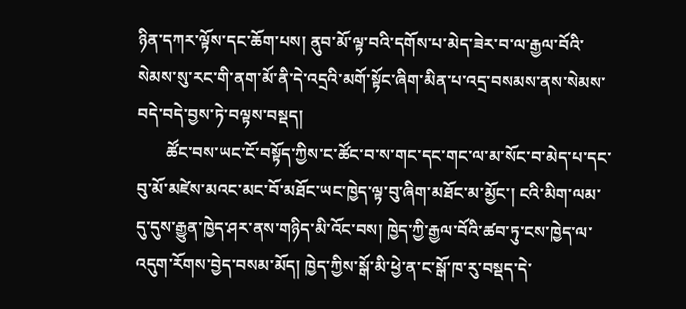ཉིན་དཀར་ལྟོས་དང་ཆོག་པས། ནུབ་མོ་ལྟ་བའི་དགོས་པ་མེད་ཟེར་བ་ལ་རྒྱལ་བོའི་སེམས་སུ་རང་གི་ནག་མོ་ནི་དེ་འདྲའི་མགོ་སྟོང་ཞིག་མིན་པ་འདྲ་བསམས་ནས་སེམས་བདེ་བདེ་བྱས་ཏེ་བལྟས་བསྡད།
       ཚོང་བས་ཡང་ངོ་བསྟོད་ཀྱིས་ང་ཚོང་བ་ས་གང་དང་གང་ལ་མ་སོང་བ་མེད་པ་དང་བུ་མོ་མཛེས་མའང་མང་བོ་མཐོང་ཡང་ཁྱེད་ལྟ་བུ་ཞིག་མཐོང་མ་མྱོང་། ངའི་མིག་ལམ་དུ་དུས་རྒྱུན་ཁྱེད་ཤར་ནས་གཉིད་མི་འོང་བས། ཁྱེད་ཀྱི་རྒྱལ་བོའི་ཚབ་ཏུ་ངས་ཁྱེད་ལ་འདུག་རོགས་བྱེད་བསམ་མོད། ཁྱེད་ཀྱིས་སྒོ་མི་ཕྱེ་ན་ང་སྒོ་ཁ་རུ་བསྡད་དེ་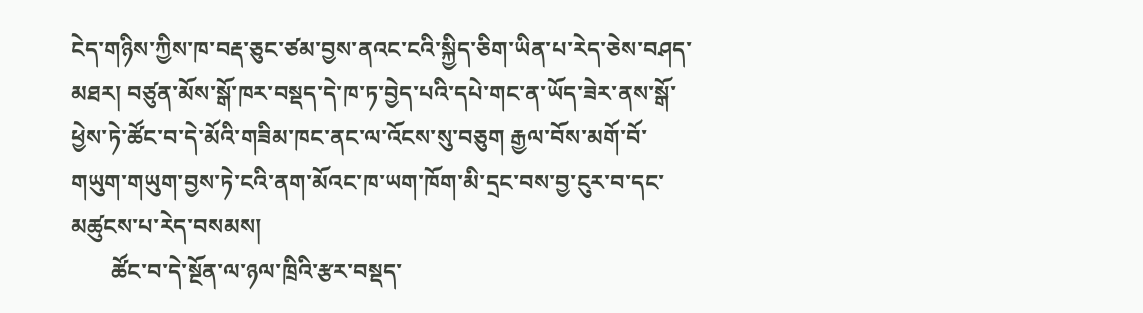ངེད་གཉིས་ཀྱིས་ཁ་བརྡ་ཅུང་ཙམ་བྱས་ནའང་ངའི་སྐྱིད་ཅིག་ཡིན་པ་རེད་ཅེས་བཤད་མཐར། བཙུན་མོས་སྒོ་ཁར་བསྡད་དེ་ཁ་ཏ་བྱེད་པའི་དཔེ་གང་ན་ཡོད་ཟེར་ནས་སྒོ་ཕྱེས་ཏེ་ཚོང་བ་དེ་མོའི་གཟིམ་ཁང་ནང་ལ་འོངས་སུ་བཅུག རྒྱལ་བོས་མགོ་བོ་གཡུག་གཡུག་བྱས་ཏེ་ངའི་ནག་མོའང་ཁ་ཡག་ཁོག་མི་དྲང་བས་བྱ་ངུར་བ་དང་མཚུངས་པ་རེད་བསམས།
       ཚོང་བ་དེ་སྔོན་ལ་ཉལ་ཁྲིའི་རྩར་བསྡད་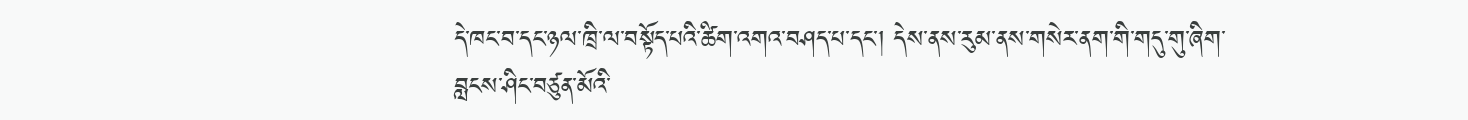དེ་ཁང་བ་དང་ཉལ་ཁྲི་ལ་བསྟོད་པའི་ཚིག་འགའ་བཤད་པ་དང་། དེས་ནས་རུམ་ནས་གསེར་ནག་གི་གདུ་གུ་ཞིག་བླངས་ཤིང་བཙུན་མོའི་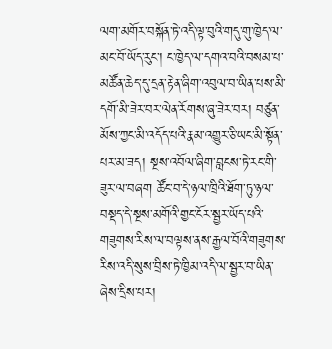ལག་མགོར་བསྐོན་ཏེ་འདི་ལྟ་བུའི་གདུ་གུ་ཁྱེད་ལ་མང་བོ་ཡོད་རུང་། ང་ཁྱེད་ལ་དགའ་བའི་བསམ་པ་མཚོན་ཆེད་དུ་དྲན་རྟེན་ཞིག་འབུལ་བ་ཡིན་པས་མི་དགོ་མི་ཟེར་བར་ལེན་རོགས་ཞུ་ཟེར་བར། བཙུན་མོས་ཀྱང་མི་འདོད་པའི་རྣམ་འགྱུར་ཅི་ཡང་མི་སྟོན་པར་མ་ཟད། སྔས་འབོལ་ཞིག་བླངས་ཏེ་རང་གི་ཟུར་ལ་བཞག ཚོང་བ་དེ་ཉལ་ཁྲིའི་ཐོག་ཏུ་ཉལ་བསྡད་དེ་སྔས་མགོའི་གྱང་ངོར་སྦྱར་ཡོད་པའི་གཟུགས་རིས་ལ་བལྟས་ནས་རྒྱལ་བོའི་གཟུགས་རིས་འདི་སུས་བྲིས་ཏེ་ཁྱིམ་འདི་ལ་སྦྱར་བ་ཡིན་ཞེས་དྲིས་པར།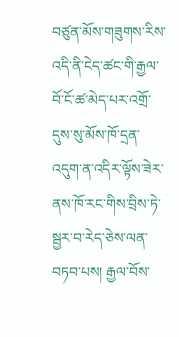བཙུན་མོས་གཟུགས་རིས་འདི་ནི་ངེད་ཚང་གི་རྒྱལ་བོ་ངོ་ཚ་མེད་པར་འགྲོ་དུས་སུ་མོས་ཁོ་དྲན་འདུག་ན་འདིར་ལྟོས་ཟེར་ནས་ཁོ་རང་གིས་བྲིས་ཏེ་སྦྱར་བ་རེད་ཅེས་ལན་བཏབ་པས། རྒྱལ་བོས་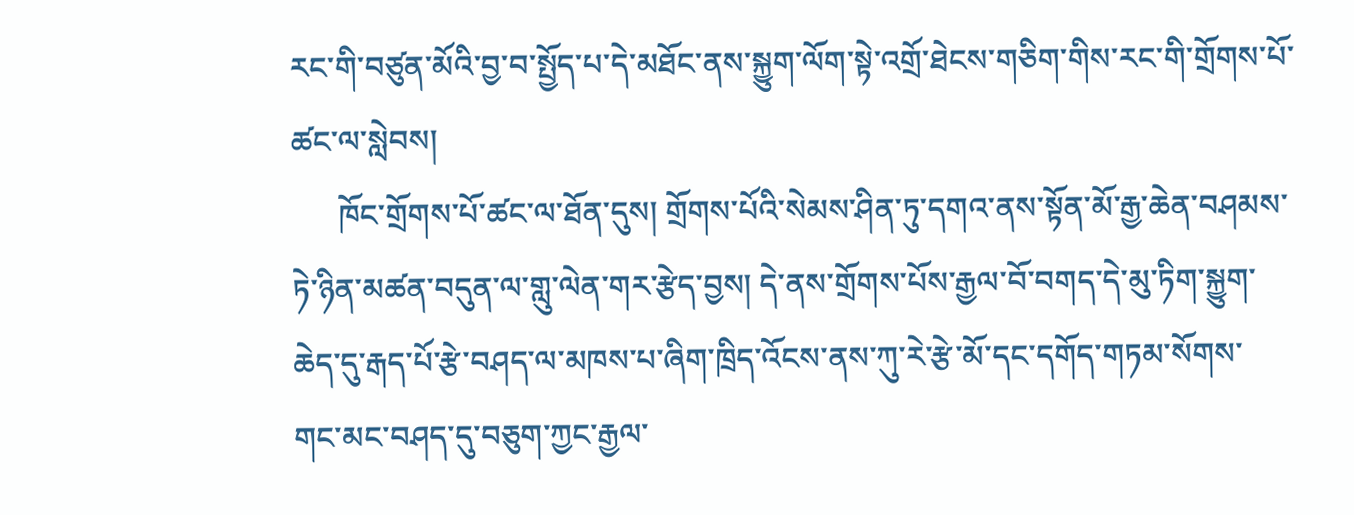རང་གི་བཙུན་མོའི་བྱ་བ་སྤྱོད་པ་དེ་མཐོང་ནས་སྐྱུག་ལོག་སྟེ་འགྲོ་ཐེངས་གཅིག་གིས་རང་གི་གྲོགས་པོ་ཚང་ལ་སླེབས།
      ཁོང་གྲོགས་པོ་ཚང་ལ་ཐོན་དུས། གྲོགས་པོའི་སེམས་ཤིན་ཏུ་དགའ་ནས་སྟོན་མོ་རྒྱ་ཆེན་བཤམས་ཏེ་ཉིན་མཚན་བདུན་ལ་གླུ་ལེན་གར་རྩེད་བྱས། དེ་ནས་གྲོགས་པོས་རྒྱལ་བོ་བགད་དེ་མུ་ཏིག་སྐྱུག་ཆེད་དུ་རྒད་པོ་རྩེ་བཤད་ལ་མཁས་པ་ཞིག་ཁྲིད་འོངས་ནས་ཀུ་རེ་རྩེ་མོ་དང་དགོད་གཏམ་སོགས་གང་མང་བཤད་དུ་བཅུག་ཀྱང་རྒྱལ་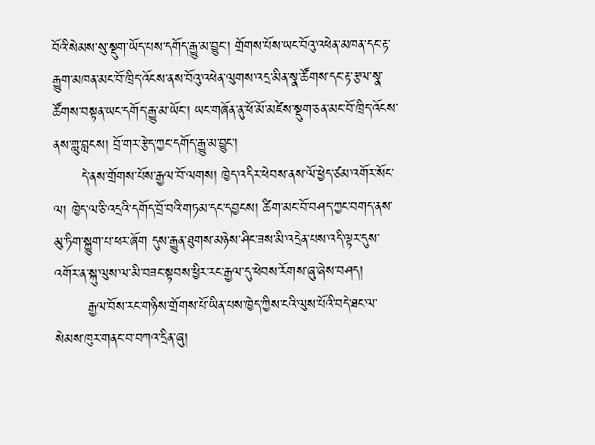བོའི་སེམས་སུ་སྡུག་ཡོད་པས་དགོད་རྒྱུ་མ་བྱུང་། གྲོགས་པོས་ཡང་བོའུ་འཕེན་མཁན་དང་རྟ་རྒྱུག་མཁན་མང་བོ་ཁྲིད་འོངས་ནས་བོའུ་འཕེན་ལུགས་འདྲ་མིན་སྣ་ཚོགས་དང་རྟ་རྩལ་སྣ་ཚོགས་བསྟན་ཡང་དགོད་རྒྱུ་མ་ཡོང་། ཡང་གཞོན་ནུ་ཕོ་མོ་མཛེས་སྡུག་ཅན་མང་བོ་ཁྲིད་འོངས་ནས་གླུ་བླངས། བྲོ་གར་རྩེད་ཀྱང་དགོད་རྒྱུ་མ་བྱུང་།
      དེ་ནས་གྲོགས་པོས་རྒྱལ་བོ་ལགས། ཁྱེད་འདིར་ཕེབས་ནས་ལོ་ཕྱེད་ཙམ་འགོར་སོང་ལ། ཁྱེད་ལ་ཅི་འདྲའི་དགོད་བྲོ་བའི་གཏམ་དང་དབྱངས། ཚིག་མང་བོ་བཤད་ཀྱང་བགད་ནས་མུ་ཏིག་སྐྱུག་པ་ཕར་ཞོག དུས་རྒྱུན་ཐུགས་མཉེས་ཤིང་ཟས་མི་འདྲེན་པས་འདི་ལྟར་དུས་འགོར་ན་སྐུ་ལུས་ལ་མི་བཟང་སྟབས་ཕྱིར་རང་རྒྱལ་དུ་ཕེབས་རོགས་ཞུ་ཞེས་བཤད།
       རྒྱལ་བོས་རང་གཉིས་གྲོགས་པོ་ཡིན་པས་ཁྱེད་ཀྱིས་ངའི་ལུས་པོའི་བདེ་ཐང་ལ་སེམས་ཁུར་གནང་བ་བཀའ་དྲིན་ཞུ།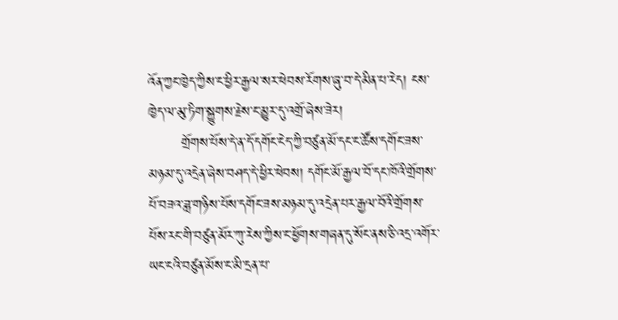འོན་ཀྱང་ཁྱེད་ཀྱིས་ང་ཕྱིར་རྒྱལ་སར་ཕེབས་རོགས་ཞུ་བ་དེ་མིན་པ་རེད། ངས་ཁྱེད་ལ་མུ་ཏིག་སྐྱུགས་རྗེས་ང་མྱུར་དུ་འགྲོ་ཞེས་ཟེར།
       གྲོགས་པོས་དེ་ན་དོ་དགོང་ངེད་ཀྱི་བཙུན་མོ་དང་ང་ཚོས་དགོང་ཟས་མཉམ་དུ་འདྲེན་ཞེས་བཤད་དེ་ཕྱིར་ཕེབས། དགོང་མོ་རྒྱལ་བོ་དང་ཁོའི་གྲོགས་པོ་བཟའ་ཟླ་གཉིས་པོས་དགོང་ཟས་མཉམ་དུ་འདྲེན་པར་རྒྱལ་བོའི་གྲོགས་པོས་རང་གི་བཙུན་མོར་ཀུ་རེས་ཀྱིས་ང་ཕྱོགས་གཞན་དུ་སོང་ནས་ཅི་འདྲ་འགོར་ཡང་ངའི་བཙུན་མོས་ང་མི་དྲན་པ་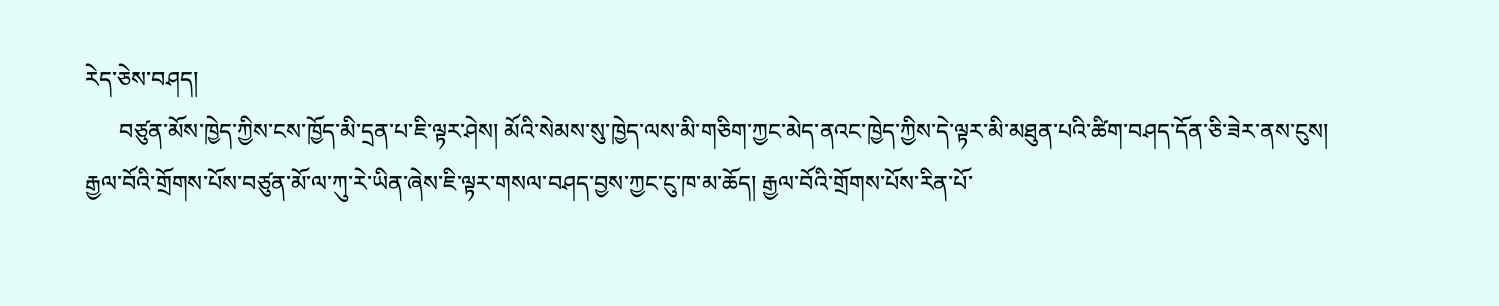རེད་ཅེས་བཤད།
      བཙུན་མོས་ཁྱེད་ཀྱིས་ངས་ཁྱོད་མི་དྲན་པ་ཇི་ལྟར་ཤེས། མོའི་སེམས་སུ་ཁྱེད་ལས་མི་གཅིག་ཀྱང་མེད་ནའང་ཁྱེད་ཀྱིས་དེ་ལྟར་མི་མཐུན་པའི་ཚིག་བཤད་དོན་ཅི་ཟེར་ནས་ངུས། རྒྱལ་བོའི་གྲོགས་པོས་བཙུན་མོ་ལ་ཀུ་རེ་ཡིན་ཞེས་ཇི་ལྟར་གསལ་བཤད་བྱས་ཀྱང་ངུ་ཁ་མ་ཆོད། རྒྱལ་བོའི་གྲོགས་པོས་རིན་པོ་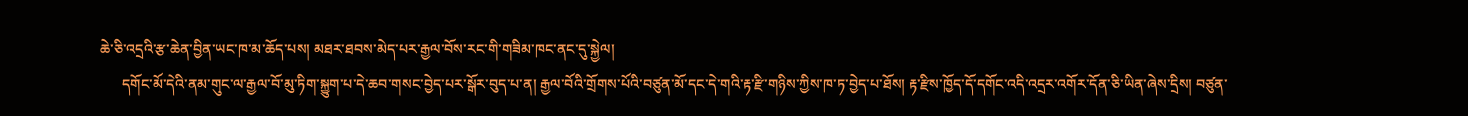ཆེ་ཅི་འདྲའི་རྩ་ཆེན་བྱིན་ཡང་ཁ་མ་ཆོད་པས། མཐར་ཐབས་མེད་པར་རྒྱལ་བོས་རང་གི་གཟིམ་ཁང་ནང་དུ་སྐྱེལ།
      དགོང་མོ་དེའི་ནམ་གུང་ལ་རྒྱལ་བོ་མུ་ཏིག་སྐྱུག་པ་དེ་ཆབ་གསང་བྱེད་པར་སྒོར་བུད་པ་ན། རྒྱལ་བོའི་གྲོགས་པོའི་བཙུན་མོ་དང་དེ་གའི་རྟ་རྫི་གཉིས་ཀྱིས་ཁ་ཏ་བྱེད་པ་ཐོས། རྟ་རྫིས་ཁྱོད་དོ་དགོང་འདི་འདྲར་འགོར་དོན་ཅི་ཡིན་ཞེས་དྲིས། བཙུན་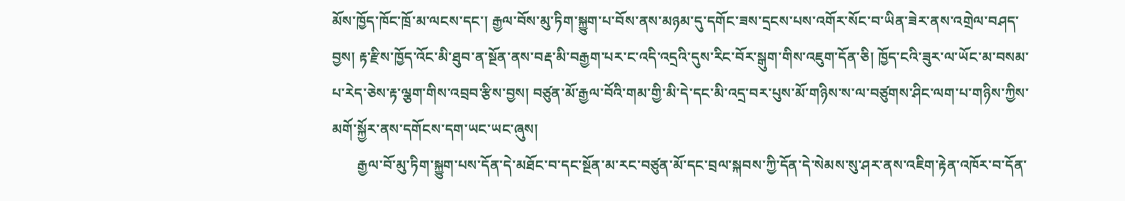མོས་ཁྱོད་ཁོང་ཁྲོ་མ་ལངས་དང་། རྒྱལ་བོས་མུ་ཏིག་སྐྱུག་པ་བོས་ནས་མཉམ་དུ་དགོང་ཟས་དྲངས་པས་འགོར་སོང་བ་ཡིན་ཟེར་ནས་འགྲེལ་བཤད་བྱས། རྟ་རྫིས་ཁྱོད་འོང་མི་ཐུབ་ན་སྔོན་ནས་བརྡ་མི་བརྒྱག་པར་ང་འདི་འདྲའི་དུས་རིང་བོར་སྒུག་གིས་འཇུག་དོན་ཅི། ཁྱོད་ངའི་ཟུར་ལ་ཡོང་མ་བསམ་པ་རེད་ཅེས་རྟ་ལྕག་གིས་འབྲབ་རྩིས་བྱས། བཙུན་མོ་རྒྱལ་བོའི་གམ་གྱི་མི་དེ་དང་མི་འདྲ་བར་པུས་མོ་གཉིས་ས་ལ་བཙུགས་ཤིང་ལག་པ་གཉིས་ཀྱིས་མགོ་སྐྱོར་ནས་དགོངས་དག་ཡང་ཡང་ཞུས།
       རྒྱལ་བོ་མུ་ཏིག་སྐྱུག་པས་དོན་དེ་མཐོང་བ་དང་སྔོན་མ་རང་བཙུན་མོ་དང་བྲལ་སྐབས་ཀྱི་དོན་དེ་སེམས་སུ་ཤར་ནས་འཇིག་རྟེན་འཁོར་བ་དོན་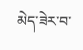མེད་ཟེར་བ་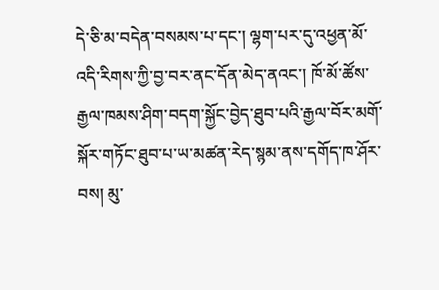དེ་ཅི་མ་བདེན་བསམས་པ་དང་། ལྷག་པར་དུ་འཕྱན་མོ་འདི་རིགས་ཀྱི་བྱ་བར་ནང་དོན་མེད་ནའང་། ཁོ་མོ་ཚོས་རྒྱལ་ཁམས་ཤིག་བདག་སྐྱོང་བྱེད་ཐུབ་པའི་རྒྱལ་བོར་མགོ་སྐོར་གཏོང་ཐུབ་པ་ཡ་མཚན་རེད་སྙམ་ནས་དགོད་ཁ་ཤོར་བས། མུ་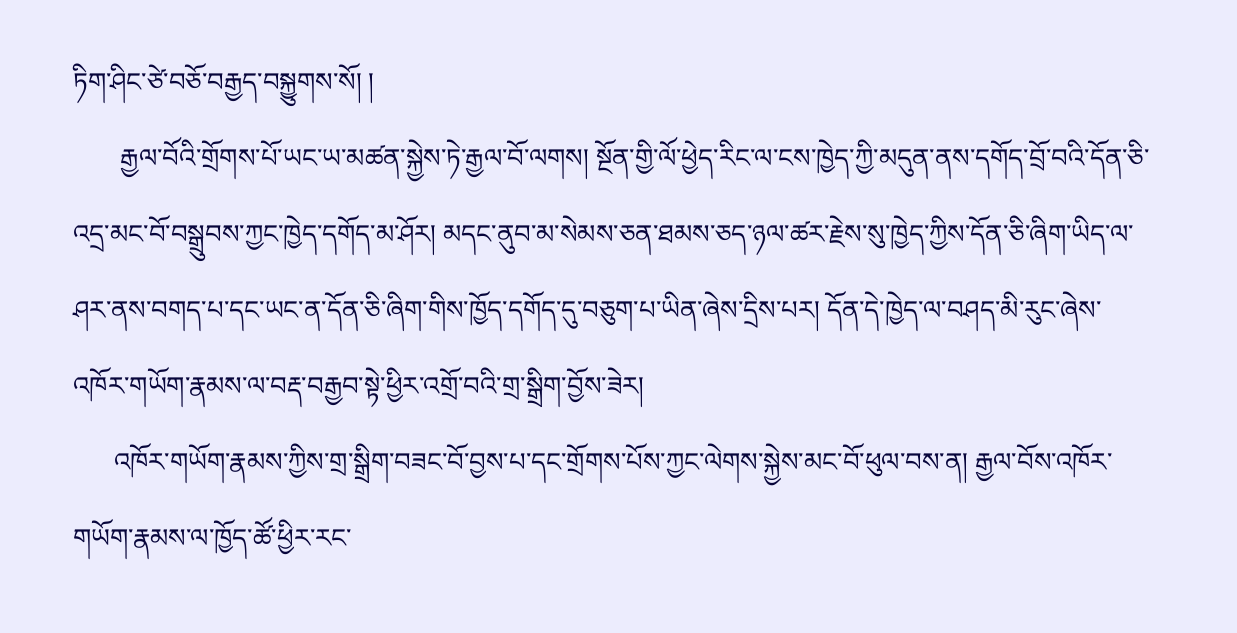ཏིག་ཤིང་ཙེ་བཅོ་བརྒྱད་བསྐྱུགས་སོ། །
       རྒྱལ་བོའི་གྲོགས་པོ་ཡང་ཡ་མཚན་སྐྱེས་ཏེ་རྒྱལ་བོ་ལགས། སྔོན་གྱི་ལོ་ཕྱེད་རིང་ལ་ངས་ཁྱེད་ཀྱི་མདུན་ནས་དགོད་བྲོ་བའི་དོན་ཅི་འདྲ་མང་བོ་བསྒྲུབས་ཀྱང་ཁྱེད་དགོད་མ་ཤོར། མདང་ནུབ་མ་སེམས་ཅན་ཐམས་ཅད་ཉལ་ཚར་རྗེས་སུ་ཁྱེད་ཀྱིས་དོན་ཅི་ཞིག་ཡིད་ལ་ཤར་ནས་བགད་པ་དང་ཡང་ན་དོན་ཅི་ཞིག་གིས་ཁྱོད་དགོད་དུ་བཅུག་པ་ཡིན་ཞེས་དྲིས་པར། དོན་དེ་ཁྱེད་ལ་བཤད་མི་རུང་ཞེས་འཁོར་གཡོག་རྣམས་ལ་བརྡ་བརྒྱབ་སྟེ་ཕྱིར་འགྲོ་བའི་གྲ་སྒྲིག་བྱོས་ཟེར།
      འཁོར་གཡོག་རྣམས་ཀྱིས་གྲ་སྒྲིག་བཟང་བོ་བྱས་པ་དང་གྲོགས་པོས་ཀྱང་ལེགས་སྐྱེས་མང་བོ་ཕུལ་བས་ན། རྒྱལ་བོས་འཁོར་གཡོག་རྣམས་ལ་ཁྱོད་ཚོ་ཕྱིར་རང་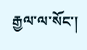རྒྱལ་ལ་སོང་།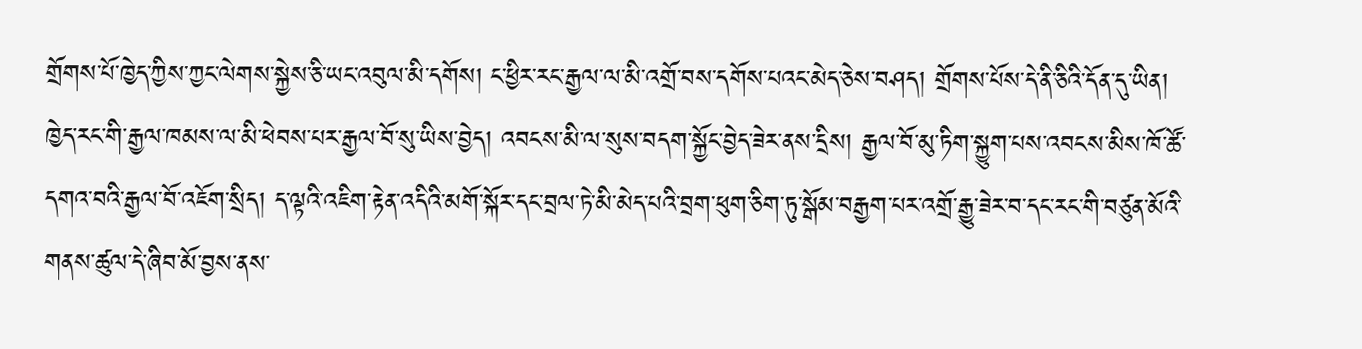གྲོགས་པོ་ཁྱེད་ཀྱིས་ཀྱང་ལེགས་སྐྱེས་ཅི་ཡང་འབུལ་མི་དགོས། ང་ཕྱིར་རང་རྒྱལ་ལ་མི་འགྲོ་བས་དགོས་པའང་མེད་ཅེས་བཤད། གྲོགས་པོས་དེ་ནི་ཅིའི་དོན་དུ་ཡིན། ཁྱེད་རང་གི་རྒྱལ་ཁམས་ལ་མི་ཕེབས་པར་རྒྱལ་བོ་སུ་ཡིས་བྱེད། འབངས་མི་ལ་སུས་བདག་སྐྱོང་བྱེད་ཟེར་ནས་དྲིས། རྒྱལ་བོ་མུ་ཏིག་སྐྱུག་པས་འབངས་མིས་ཁོ་ཚོ་དགའ་བའི་རྒྱལ་བོ་འཇོག་སྲིད། ད་ལྟའི་འཇིག་རྟེན་འདིའི་མགོ་སྐོར་དང་བྲལ་ཏེ་མི་མེད་པའི་བྲག་ཕུག་ཅིག་ཏུ་སྒོམ་བརྒྱག་པར་འགྲོ་རྒྱུ་ཟེར་བ་དང་རང་གི་བཙུན་མོའི་གནས་ཚུལ་དེ་ཞིབ་མོ་བྱས་ནས་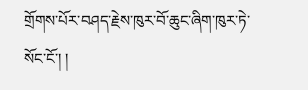གྲོགས་པོར་བཤད་རྗེས་ཁུར་བོ་ཆུང་ཞིག་ཁུར་ཏེ་སོང་ངོ་། །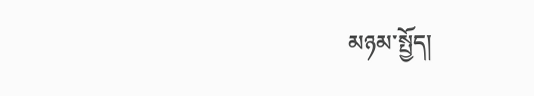མཉམ་སྤྱོད།